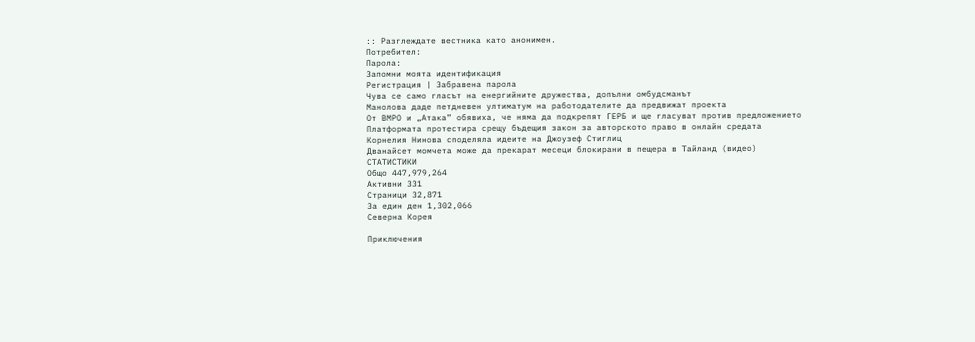:: Разглеждате вестника като анонимен.
Потребител:
Парола:
Запомни моята идентификация
Регистрация | Забравена парола
Чува се само гласът на енергийните дружества, допълни омбудсманът
Манолова даде петдневен ултиматум на работодателите да предвижат проекта
От ВМРО и „Атака” обявиха, че няма да подкрепят ГЕРБ и ще гласуват против предложението
Платформата протестира срещу бъдещия закон за авторското право в онлайн средата
Корнелия Нинова споделяла идеите на Джоузеф Стиглиц
Дванайсет момчета може да прекарат месеци блокирани в пещера в Тайланд (видео)
СТАТИСТИКИ
Общо 447,979,264
Активни 331
Страници 32,871
За един ден 1,302,066
Северна Корея

Приключения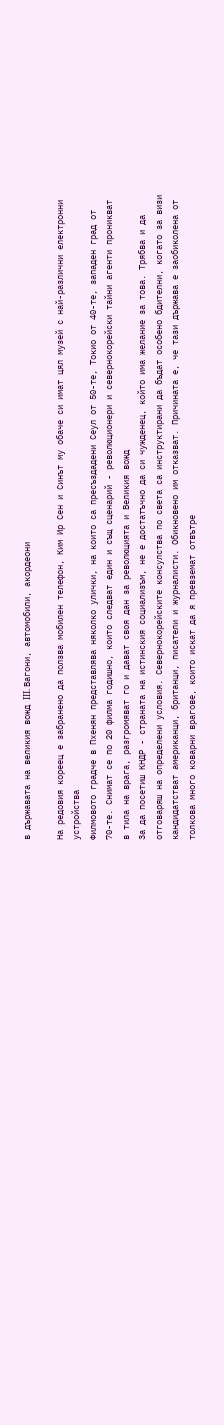в държавата на великия вожд III. Вагони, автомобили, акордеони

На редовия кореец е забранено да ползва мобилен телефон, Ким Ир Сен и Синът му обаче си имат цял музей с най-различни електронни устройства
Филмовото градче в Пхенян представлява няколко улички, на които са пресъздадени Сеул от 50-те, Токио от 40-те, западен град от 70-те. Снимат се по 20 филма годишно, които следват един и същ сценарий - революционери и севернокорейски тайни агенти проникват в тила на врага, разгромяват го и дават своя дан за революцията и Великия вожд
За да посетиш КНДР - страната на истинския социализъм, не е достатъчно да си чужденец, който има желание за това. Трябва и да отговаряш на определени условия. Севернокорейските консулства по света са инструктирани да бъдат особено бдителни, когато за визи кандидатстват американци, британци, писатели и журналисти. Обикновено им отказват. Причината е, че тази държава е заобиколена от толкова много коварни врагове, които искат да я превземат отвътре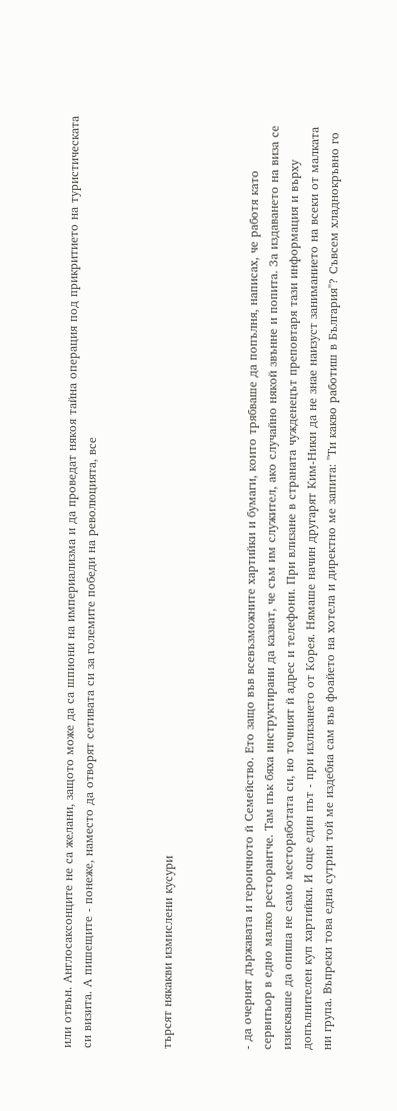или отвън. Англосаксонците не са желани, защото може да са шпиони на империализма и да проведат някоя тайна операция под прикритието на туристическата си визита. А пишещите - понеже, наместо да отворят сетивата си за големите победи на революцията, все



търсят някакви измислени кусури



- да очернят държавата и героичното й Семейство. Ето защо във всевъзможните хартийки и бумаги, които трябваше да попълня, написах, че работя като сервитьор в едно малко ресторантче. Там пък бяха инструктирани да казват, че съм им служител, ако случайно някой звънне и попита. За издаването на виза се изискваше да опиша не само местоработата си, но точният й адрес и телефони. При влизане в страната чужденецът преповтаря тази информация и върху допълнителен куп хартийки. И още един път - при излизането от Корея. Нямаше начин другарят Ким-Ники да не знае наизуст заниманието на всеки от малката ни група. Въпреки това една сутрин той ме издебна сам във фоайето на хотела и директно ме запита: "Ти какво работиш в България"? Съвсем хладнокръвно го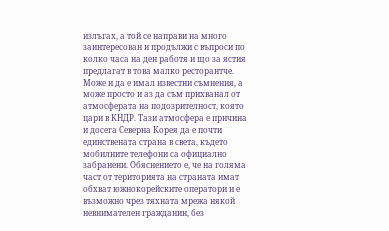излъгах, а той се направи на много заинтересован и продължи с въпроси по колко часа на ден работя и що за ястия предлагат в това малко ресторантче. Може и да е имал известни съмнения, а може просто и аз да съм прихванал от атмосферата на подозрителност, която цари в КНДР. Тази атмосфера е причина и досега Северна Корея да е почти единствената страна в света, където мобилните телефони са официално забранени. Обяснението е, че на голяма част от територията на страната имат обхват южнокорейските оператори и е възможно чрез тяхната мрежа някой невнимателен гражданин, без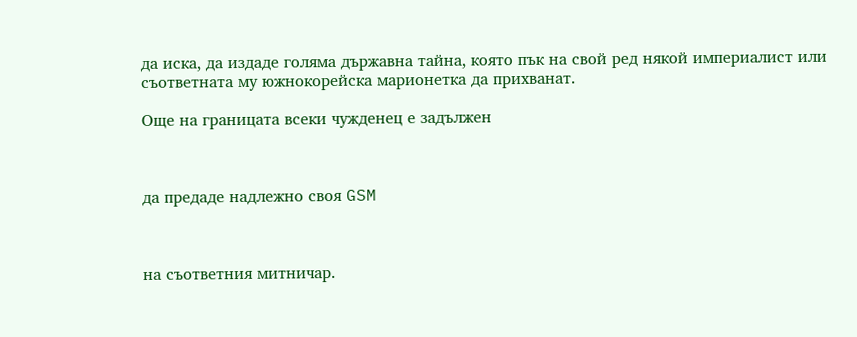да иска, да издаде голяма държавна тайна, която пък на свой ред някой империалист или съответната му южнокорейска марионетка да прихванат.

Още на границата всеки чужденец е задължен



да предаде надлежно своя GSM



на съответния митничар.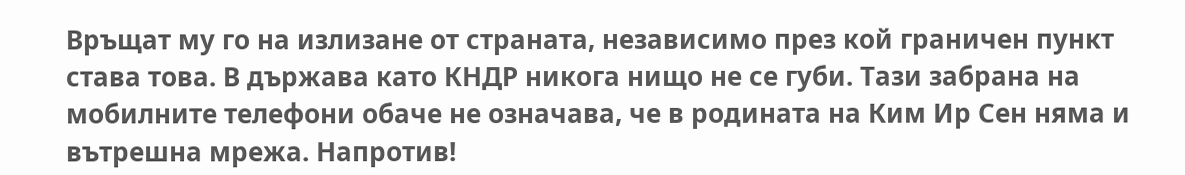Връщат му го на излизане от страната, независимо през кой граничен пункт става това. В държава като КНДР никога нищо не се губи. Тази забрана на мобилните телефони обаче не означава, че в родината на Ким Ир Сен няма и вътрешна мрежа. Напротив!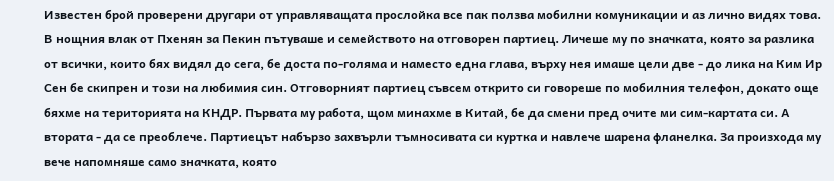Известен брой проверени другари от управляващата прослойка все пак ползва мобилни комуникации и аз лично видях това. В нощния влак от Пхенян за Пекин пътуваше и семейството на отговорен партиец. Личеше му по значката, която за разлика от всички, които бях видял до сега, бе доста по-голяма и наместо една глава, върху нея имаше цели две - до лика на Ким Ир Сен бе скипрен и този на любимия син. Отговорният партиец съвсем открито си говореше по мобилния телефон, докато още бяхме на територията на КНДР. Първата му работа, щом минахме в Китай, бе да смени пред очите ми сим-картата си. А втората - да се преоблече. Партиецът набързо захвърли тъмносивата си куртка и навлече шарена фланелка. За произхода му вече напомняше само значката, която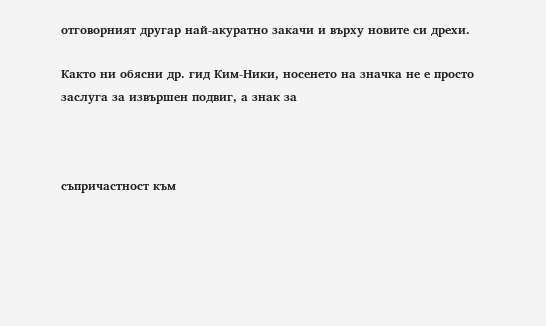отговорният другар най-акуратно закачи и върху новите си дрехи.

Както ни обясни др. гид Ким-Ники, носенето на значка не е просто заслуга за извършен подвиг, а знак за



съпричастност към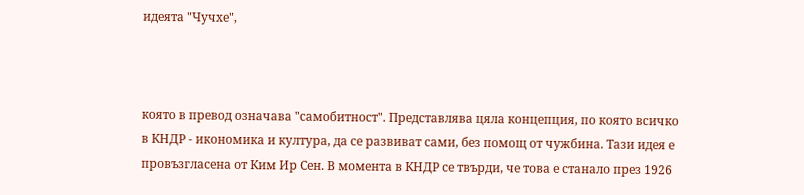идеята "Чучхе",



която в превод означава "самобитност". Представлява цяла концепция, по която всичко в КНДР - икономика и култура, да се развиват сами, без помощ от чужбина. Тази идея е провъзгласена от Ким Ир Сен. В момента в КНДР се твърди, че това е станало през 1926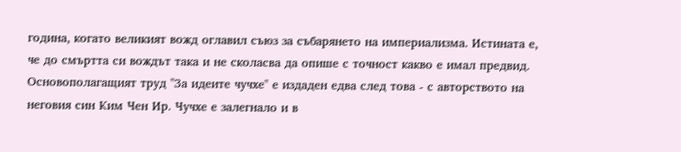година, когато великият вожд оглавил съюз за събарянето на империализма. Истината е, че до смъртта си вождът така и не сколасва да опише с точност какво е имал предвид. Основополагащият труд "За идеите чучхе" е издаден едва след това - с авторството на неговия син Ким Чен Ир. Чучхе е залегнало и в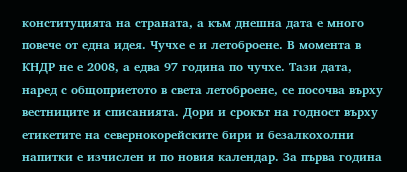конституцията на страната, а към днешна дата е много повече от една идея. Чучхе е и летоброене. В момента в КНДР не е 2008, а едва 97 година по чучхе. Тази дата, наред с общоприетото в света летоброене, се посочва върху вестниците и списанията. Дори и срокът на годност върху етикетите на севернокорейските бири и безалкохолни напитки е изчислен и по новия календар. За първа година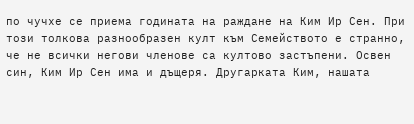по чучхе се приема годината на раждане на Ким Ир Сен. При този толкова разнообразен култ към Семейството е странно, че не всички негови членове са култово застъпени. Освен син, Ким Ир Сен има и дъщеря. Другарката Ким, нашата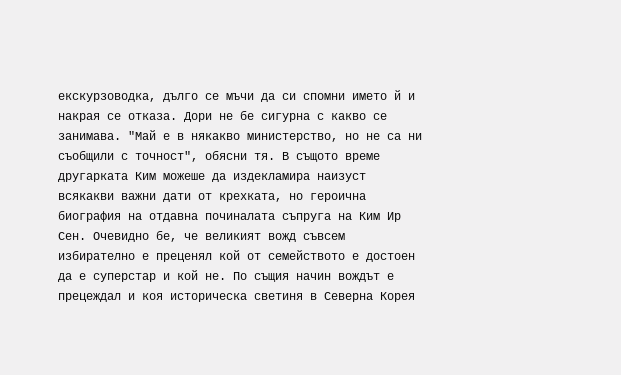екскурзоводка, дълго се мъчи да си спомни името й и накрая се отказа. Дори не бе сигурна с какво се занимава. "Май е в някакво министерство, но не са ни съобщили с точност", обясни тя. В същото време другарката Ким можеше да издекламира наизуст всякакви важни дати от крехката, но героична биография на отдавна починалата съпруга на Ким Ир Сен. Очевидно бе, че великият вожд съвсем избирателно е преценял кой от семейството е достоен да е суперстар и кой не. По същия начин вождът е прецеждал и коя историческа светиня в Северна Корея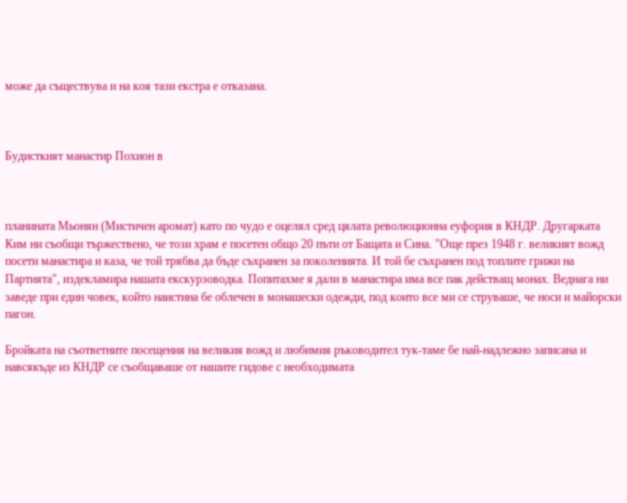може да съществува и на коя тази екстра е отказана.



Будисткият манастир Похион в



планината Мьонян (Мистичен аромат) като по чудо е оцелял сред цялата революционна еуфория в КНДР. Другарката Ким ни съобщи тържествено, че този храм е посетен общо 20 пъти от Бащата и Сина. "Още през 1948 г. великият вожд посети манастира и каза, че той трябва да бъде съхранен за поколенията. И той бе съхранен под топлите грижи на Партията", издекламира нашата екскурзоводка. Попитахме я дали в манастира има все пак действащ монах. Веднага ни заведе при един човек, който наистина бе облечен в монашески одежди, под които все ми се струваше, че носи и майорски пагон.

Бройката на съответните посещения на великия вожд и любимия ръководител тук-таме бе най-надлежно записана и навсякъде из КНДР се съобщаваше от нашите гидове с необходимата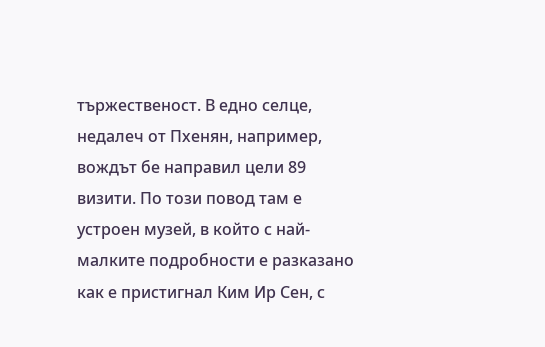тържественост. В едно селце, недалеч от Пхенян, например, вождът бе направил цели 89 визити. По този повод там е устроен музей, в който с най-малките подробности е разказано как е пристигнал Ким Ир Сен, с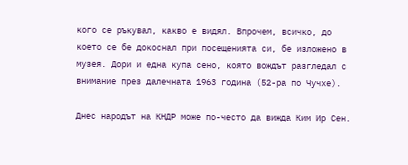кого се ръкувал, какво е видял. Впрочем, всичко, до което се бе докоснал при посещенията си, бе изложено в музея. Дори и една купа сено, която вождът разгледал с внимание през далечната 1963 година (52-ра по Чучхе).

Днес народът на КНДР може по-често да вижда Ким Ир Сен.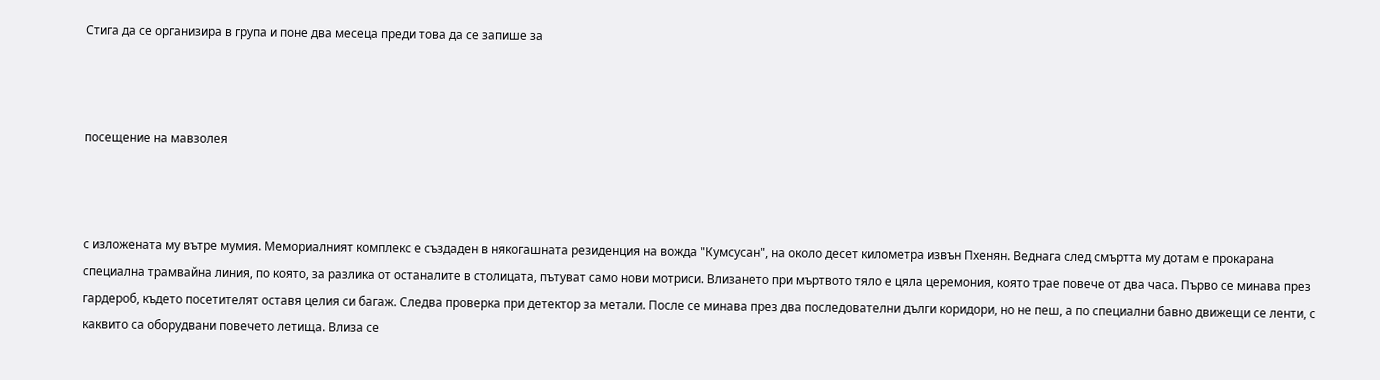Стига да се организира в група и поне два месеца преди това да се запише за



посещение на мавзолея



с изложената му вътре мумия. Мемориалният комплекс е създаден в някогашната резиденция на вожда "Кумсусан", на около десет километра извън Пхенян. Веднага след смъртта му дотам е прокарана специална трамвайна линия, по която, за разлика от останалите в столицата, пътуват само нови мотриси. Влизането при мъртвото тяло е цяла церемония, която трае повече от два часа. Първо се минава през гардероб, където посетителят оставя целия си багаж. Следва проверка при детектор за метали. После се минава през два последователни дълги коридори, но не пеш, а по специални бавно движещи се ленти, с каквито са оборудвани повечето летища. Влиза се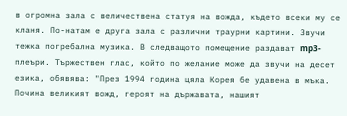в огромна зала с величествена статуя на вожда, където всеки му се кланя. По-натам е друга зала с различни траурни картини. Звучи тежка погребална музика. В следващото помещение раздават mp3-плеъри. Тържествен глас, който по желание може да звучи на десет езика, обявява: "През 1994 година цяла Корея бе удавена в мъка. Почина великият вожд, героят на държавата, нашият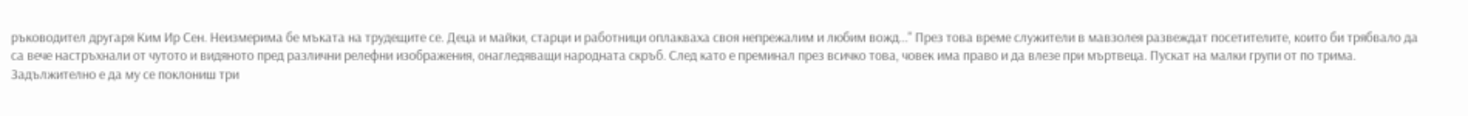ръководител другаря Ким Ир Сен. Неизмерима бе мъката на трудещите се. Деца и майки, старци и работници оплакваха своя непрежалим и любим вожд..." През това време служители в мавзолея развеждат посетителите, които би трябвало да са вече настръхнали от чутото и видяното пред различни релефни изображения, онагледяващи народната скръб. След като е преминал през всичко това, човек има право и да влезе при мъртвеца. Пускат на малки групи от по трима. Задължително е да му се поклониш три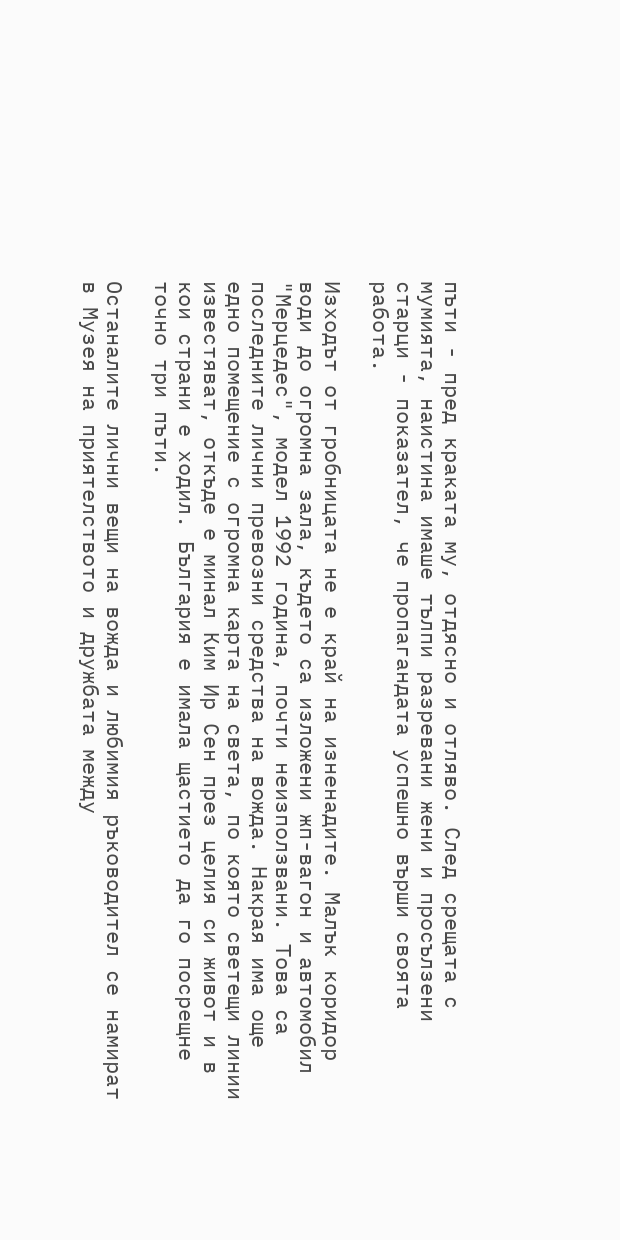пъти - пред краката му, отдясно и отляво. След срещата с мумията, наистина имаше тълпи разревани жени и просълзени старци - показател, че пропагандата успешно върши своята работа.

Изходът от гробницата не е край на изненадите. Малък коридор води до огромна зала, където са изложени жп-вагон и автомобил "Мерцедес", модел 1992 година, почти неизползвани. Това са последните лични превозни средства на вожда. Накрая има още едно помещение с огромна карта на света, по която светещи линии известяват, откъде е минал Ким Ир Сен през целия си живот и в кои страни е ходил. България е имала щастието да го посрещне точно три пъти.

Останалите лични вещи на вожда и любимия ръководител се намират в Музея на приятелството и дружбата между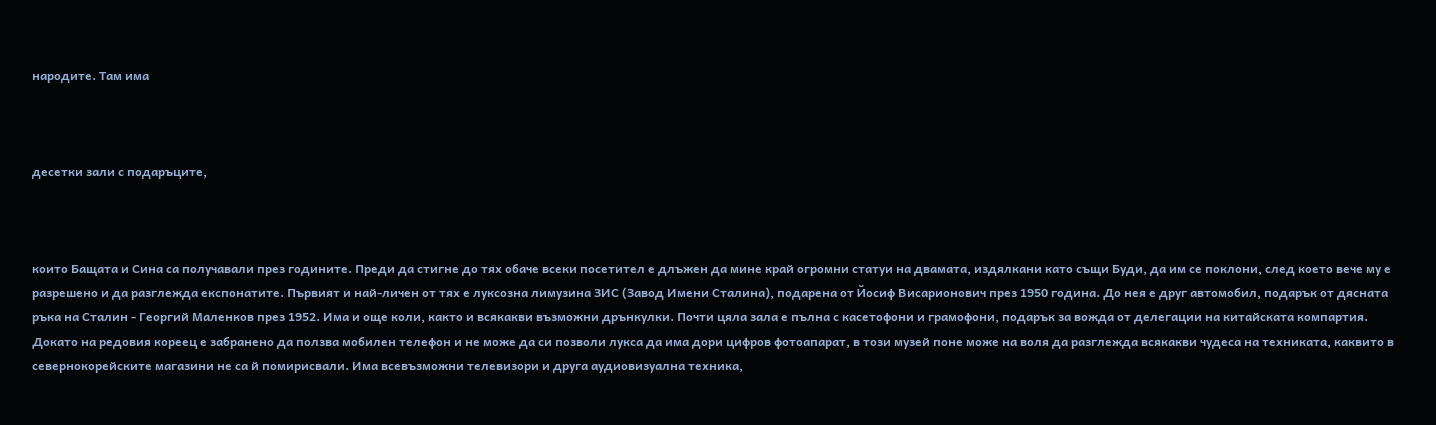народите. Там има



десетки зали с подаръците,



които Бащата и Сина са получавали през годините. Преди да стигне до тях обаче всеки посетител е длъжен да мине край огромни статуи на двамата, издялкани като същи Буди, да им се поклони, след което вече му е разрешено и да разглежда експонатите. Първият и най-личен от тях е луксозна лимузина ЗИС (Завод Имени Сталина), подарена от Йосиф Висарионович през 1950 година. До нея е друг автомобил, подарък от дясната ръка на Сталин - Георгий Маленков през 1952. Има и още коли, както и всякакви възможни дрънкулки. Почти цяла зала е пълна с касетофони и грамофони, подарък за вожда от делегации на китайската компартия. Докато на редовия кореец е забранено да ползва мобилен телефон и не може да си позволи лукса да има дори цифров фотоапарат, в този музей поне може на воля да разглежда всякакви чудеса на техниката, каквито в севернокорейските магазини не са й помирисвали. Има всевъзможни телевизори и друга аудиовизуална техника,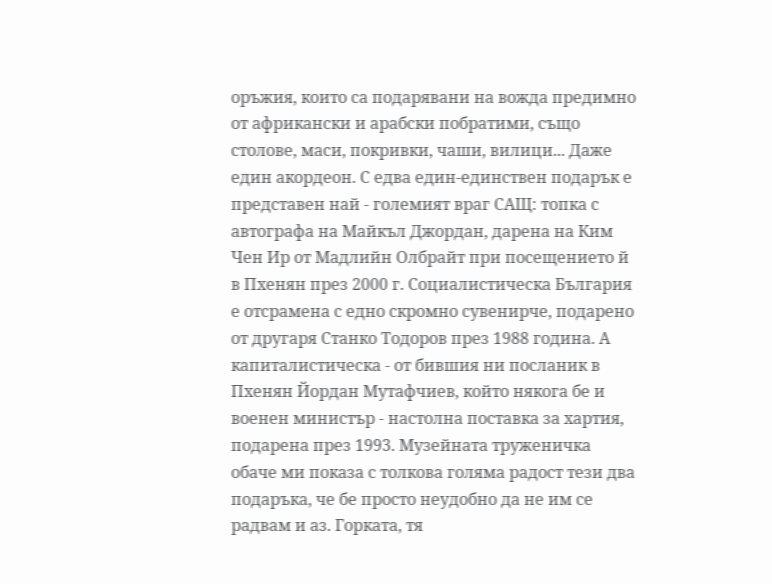оръжия, които са подарявани на вожда предимно от африкански и арабски побратими, също столове, маси, покривки, чаши, вилици... Даже един акордеон. С едва един-единствен подарък е представен най - големият враг САЩ: топка с автографа на Майкъл Джордан, дарена на Ким Чен Ир от Мадлийн Олбрайт при посещението й в Пхенян през 2000 г. Социалистическа България е отсрамена с едно скромно сувенирче, подарено от другаря Станко Тодоров през 1988 година. А капиталистическа - от бившия ни посланик в Пхенян Йордан Мутафчиев, който някога бе и военен министър - настолна поставка за хартия, подарена през 1993. Музейната труженичка обаче ми показа с толкова голяма радост тези два подаръка, че бе просто неудобно да не им се радвам и аз. Горката, тя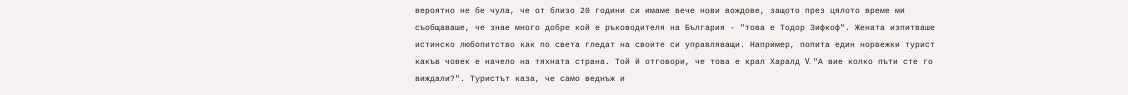вероятно не бе чула, че от близо 20 години си имаме вече нови вождове, защото през цялото време ми съобщаваше, че знае много добре кой е ръководителя на България - "това е Тодор Зифкоф". Жената изпитваше истинско любопитство как по света гледат на своите си управляващи. Например, попита един норвежки турист какъв човек е начело на тяхната страна. Той й отговори, че това е крал Харалд V. "А вие колко пъти сте го виждали?". Туристът каза, че само веднъж и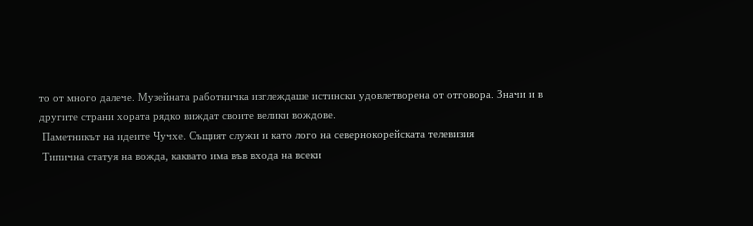то от много далече. Музейната работничка изглеждаше истински удовлетворена от отговора. Значи и в другите страни хората рядко виждат своите велики вождове.
 Паметникът на идеите Чучхе. Същият служи и като лого на севернокорейската телевизия
 Типична статуя на вожда, каквато има във входа на всеки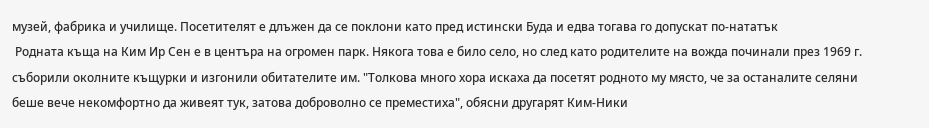музей, фабрика и училище. Посетителят е длъжен да се поклони като пред истински Буда и едва тогава го допускат по-нататък
 Родната къща на Ким Ир Сен е в центъра на огромен парк. Някога това е било село, но след като родителите на вожда починали през 1969 г. съборили околните къщурки и изгонили обитателите им. "Толкова много хора искаха да посетят родното му място, че за останалите селяни беше вече некомфортно да живеят тук, затова доброволно се преместиха", обясни другарят Ким-Ники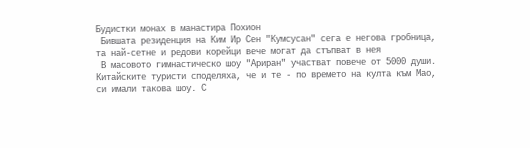Будистки монах в манастира Похион
 Бившата резиденция на Ким Ир Сен "Кумсусан" сега е негова гробница, та най-сетне и редови корейци вече могат да стъпват в нея
 В масовото гимнастическо шоу "Ариран" участват повече от 5000 души. Китайските туристи споделяха, че и те - по времето на култа към Мао, си имали такова шоу. С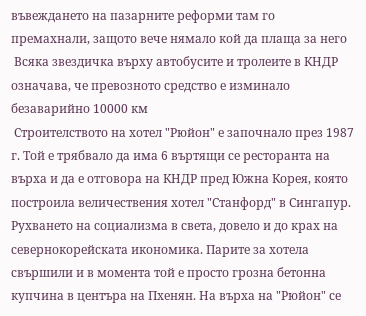въвеждането на пазарните реформи там го премахнали, защото вече нямало кой да плаща за него
 Всяка звездичка върху автобусите и тролеите в КНДР означава, че превозното средство е изминало безаварийно 10000 км
 Строителството на хотел "Рюйон" е започнало през 1987 г. Той е трябвало да има 6 въртящи се ресторанта на върха и да е отговора на КНДР пред Южна Корея, която построила величествения хотел "Станфорд" в Сингапур. Рухването на социализма в света, довело и до крах на севернокорейската икономика. Парите за хотела свършили и в момента той е просто грозна бетонна купчина в центъра на Пхенян. На върха на "Рюйон" се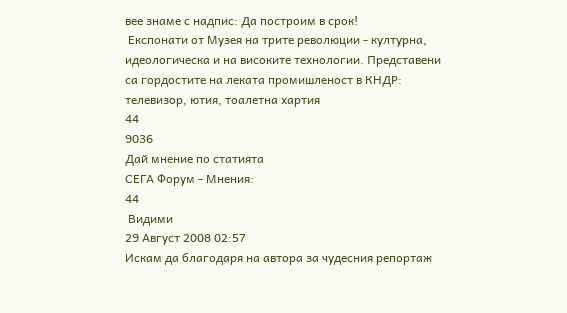вее знаме с надпис: Да построим в срок!
 Експонати от Музея на трите революции - културна, идеологическа и на високите технологии. Представени са гордостите на леката промишленост в КНДР: телевизор, ютия, тоалетна хартия
44
9036
Дай мнение по статията
СЕГА Форум - Мнения:
44
 Видими
29 Август 2008 02:57
Искам да благодаря на автора за чудесния репортаж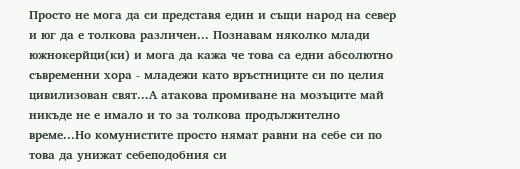Просто не мога да си представя един и същи народ на север и юг да е толкова различен... Познавам няколко млади южнокерйци(ки) и мога да кажа че това са едни абсолютно съвременни хора - младежи като връстниците си по целия цивилизован свят...А атакова промиване на мозъците май никъде не е имало и то за толкова продължително време...Но комунистите просто нямат равни на себе си по това да унижат себеподобния си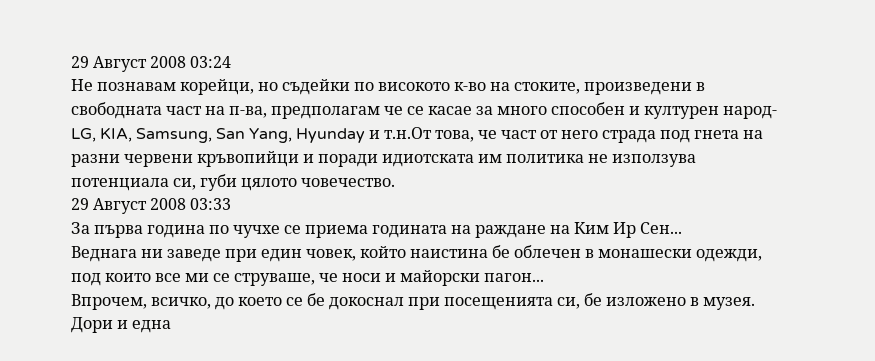29 Август 2008 03:24
Не познавам корейци, но съдейки по високото к-во на стоките, произведени в свободната част на п-ва, предполагам че се касае за много способен и културен народ-LG, KIA, Samsung, San Yang, Hyunday и т.н.От това, че част от него страда под гнета на разни червени кръвопийци и поради идиотската им политика не използува потенциала си, губи цялото човечество.
29 Август 2008 03:33
За първа година по чучхе се приема годината на раждане на Ким Ир Сен...
Веднага ни заведе при един човек, който наистина бе облечен в монашески одежди, под които все ми се струваше, че носи и майорски пагон...
Впрочем, всичко, до което се бе докоснал при посещенията си, бе изложено в музея. Дори и една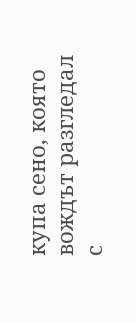купа сено, която вождът разгледал с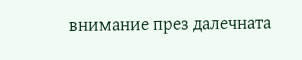внимание през далечната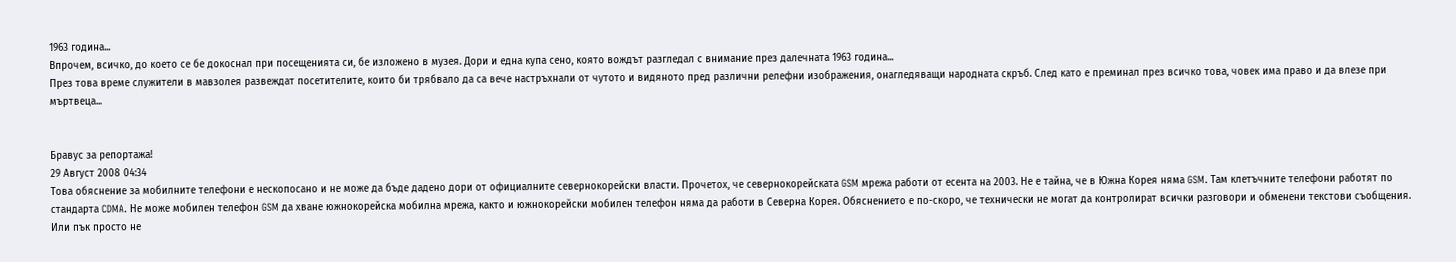1963 година...
Впрочем, всичко, до което се бе докоснал при посещенията си, бе изложено в музея. Дори и една купа сено, която вождът разгледал с внимание през далечната 1963 година...
През това време служители в мавзолея развеждат посетителите, които би трябвало да са вече настръхнали от чутото и видяното пред различни релефни изображения, онагледяващи народната скръб. След като е преминал през всичко това, човек има право и да влезе при мъртвеца...


Бравус за репортажа!
29 Август 2008 04:34
Това обяснение за мобилните телефони е нескопосано и не може да бъде дадено дори от официалните севернокорейски власти. Прочетох, че севернокорейската GSM мрежа работи от есента на 2003. Не е тайна, че в Южна Корея няма GSM. Там клетъчните телефони работят по стандарта CDMA. Не може мобилен телефон GSM да хване южнокорейска мобилна мрежа, както и южнокорейски мобилен телефон няма да работи в Северна Корея. Обяснението е по-скоро, че технически не могат да контролират всички разговори и обменени текстови съобщения. Или пък просто не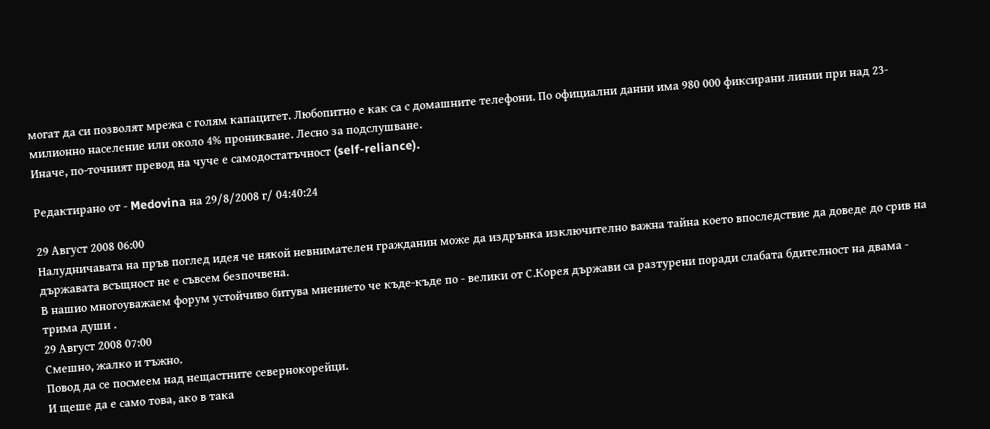могат да си позволят мрежа с голям капацитет. Любопитно е как са с домашните телефони. По официални данни има 980 000 фиксирани линии при над 23-милионно население или около 4% проникване. Лесно за подслушване.
Иначе, по-точният превод на чуче е самодостатъчност (self-reliance).

Редактирано от - Medovina на 29/8/2008 г/ 04:40:24

29 Август 2008 06:00
Налудничавата на пръв поглед идея че някой невнимателен гражданин може да издрънка изключително важна тайна което впоследствие да доведе до срив на държавата всъщност не е съвсем безпочвена.
В нашио многоуважаем форум устойчиво битува мнението че къде-къде по - велики от С.Корея държави са разтурени поради слабата бдителност на двама - трима души .
29 Август 2008 07:00
Смешно, жалко и тъжно.
Повод да се посмеем над нещастните севернокорейци.
И щеше да е само това, ако в така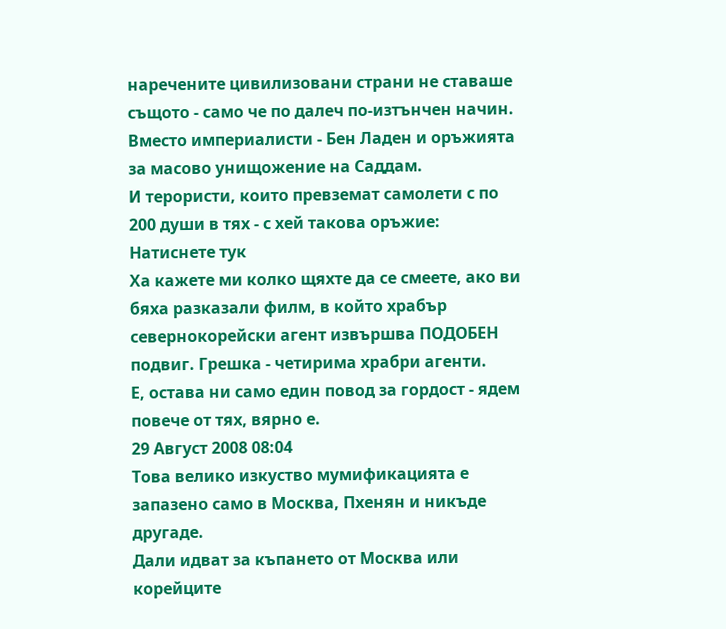наречените цивилизовани страни не ставаше същото - само че по далеч по-изтънчен начин.
Вместо империалисти - Бен Ладен и оръжията за масово унищожение на Саддам.
И терористи, които превземат самолети с по 200 души в тях - с хей такова оръжие: Натиснете тук
Ха кажете ми колко щяхте да се смеете, ако ви бяха разказали филм, в който храбър севернокорейски агент извършва ПОДОБЕН подвиг. Грешка - четирима храбри агенти.
Е, остава ни само един повод за гордост - ядем повече от тях, вярно е.
29 Август 2008 08:04
Това велико изкуство мумификацията е запазено само в Москва, Пхенян и никъде другаде.
Дали идват за къпането от Москва или корейците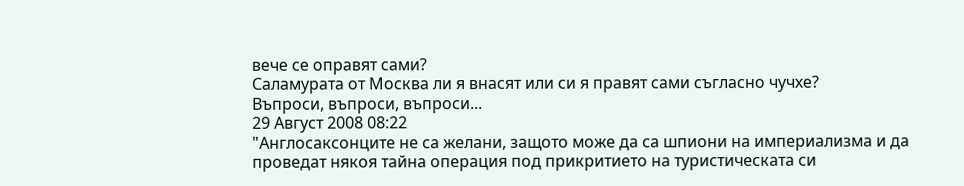вече се оправят сами?
Саламурата от Москва ли я внасят или си я правят сами съгласно чучхе?
Въпроси, въпроси, въпроси...
29 Август 2008 08:22
"Англосаксонците не са желани, защото може да са шпиони на империализма и да проведат някоя тайна операция под прикритието на туристическата си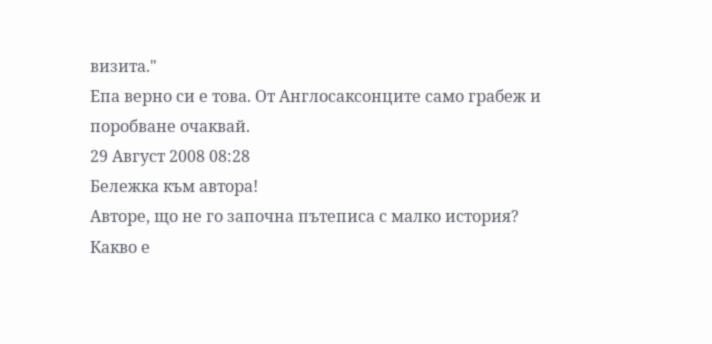визита."
Епа верно си е това. От Англосаксонците само грабеж и поробване очаквай.
29 Август 2008 08:28
Бележка към автора!
Авторе, що не го започна пътеписа с малко история?
Какво е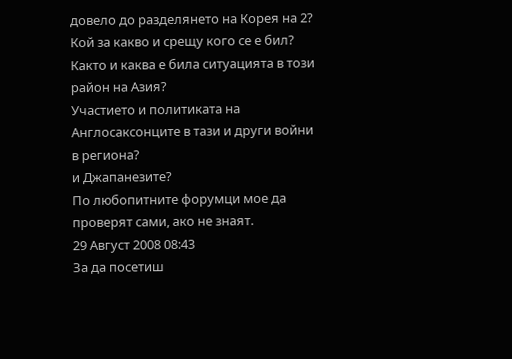довело до разделянето на Корея на 2?
Кой за какво и срещу кого се е бил?
Както и каква е била ситуацията в този район на Азия?
Участието и политиката на Англосаксонците в тази и други войни в региона?
и Джапанезите?
По любопитните форумци мое да проверят сами, ако не знаят.
29 Август 2008 08:43
За да посетиш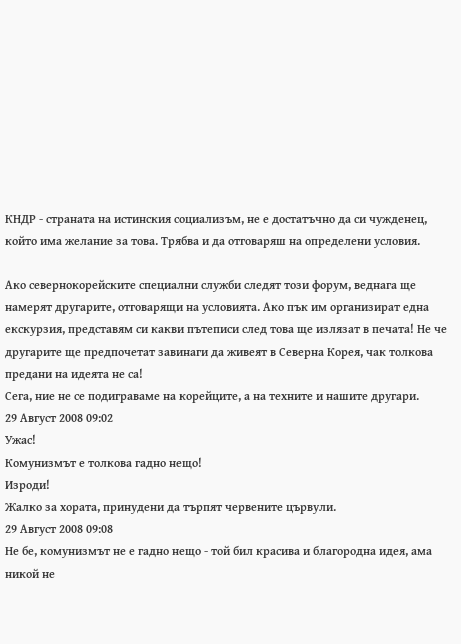КНДР - страната на истинския социализъм, не е достатъчно да си чужденец, който има желание за това. Трябва и да отговаряш на определени условия.

Ако севернокорейските специални служби следят този форум, веднага ще намерят другарите, отговарящи на условията. Ако пък им организират една екскурзия, представям си какви пътеписи след това ще излязат в печата! Не че другарите ще предпочетат завинаги да живеят в Северна Корея, чак толкова предани на идеята не са!
Сега, ние не се подиграваме на корейците, а на техните и нашите другари.
29 Август 2008 09:02
Ужас!
Комунизмът е толкова гадно нещо!
Изроди!
Жалко за хората, принудени да търпят червените цървули.
29 Август 2008 09:08
Не бе, комунизмът не е гадно нещо - той бил красива и благородна идея, ама никой не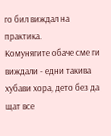го бил виждал на практика.
Комунягите обаче сме ги виждали - едни такива хубави хора, дето без да щат все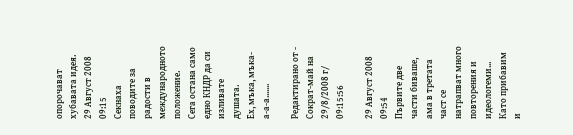опорочават хубавата идея.
29 Август 2008 09:15
Секнаха поводите за радости в международното положение.
Сега остана само едно КНДР да си изливате душата.
Ех, мъка, мъка-а-а-а.......

Редактирано от - Сократ-май на 29/8/2008 г/ 09:15:56

29 Август 2008 09:54
Първите две части биваше, ама в третата част се натрапват много повторения и идеологеми...
Като прибавим и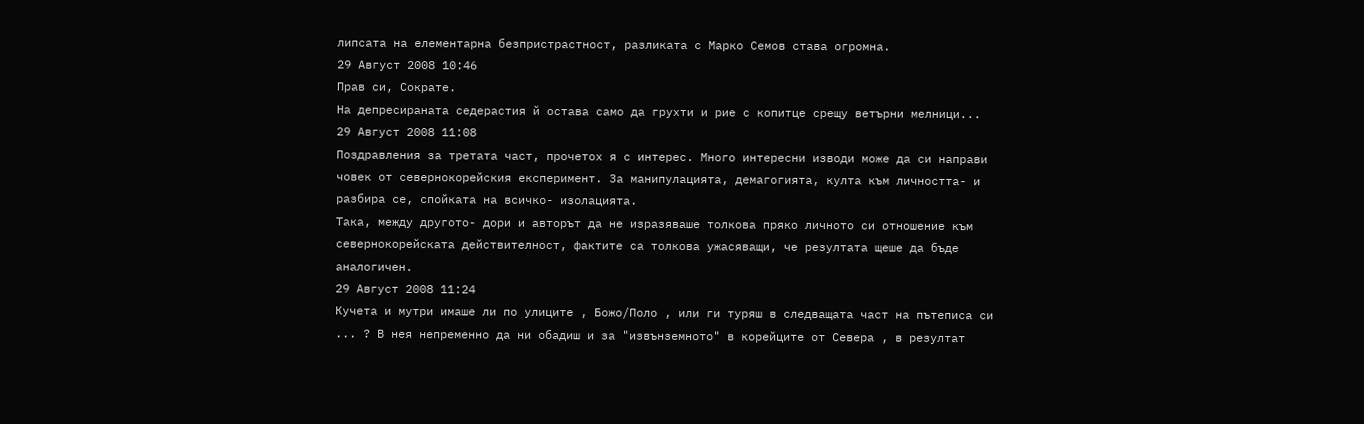липсата на елементарна безпристрастност, разликата с Марко Семов става огромна.
29 Август 2008 10:46
Прав си, Сократе.
На депресираната седерастия й остава само да грухти и рие с копитце срещу ветърни мелници...
29 Август 2008 11:08
Поздравления за третата част, прочетох я с интерес. Много интересни изводи може да си направи човек от севернокорейския експеримент. За манипулацията, демагогията, култа към личността- и разбира се, спойката на всичко- изолацията.
Така, между другото- дори и авторът да не изразяваше толкова пряко личното си отношение към севернокорейската действителност, фактите са толкова ужасяващи, че резултата щеше да бъде аналогичен.
29 Август 2008 11:24
Кучета и мутри имаше ли по улиците , Божо/Поло , или ги туряш в следващата част на пътеписа си ... ? В нея непременно да ни обадиш и за "извънземното" в корейците от Севера , в резултат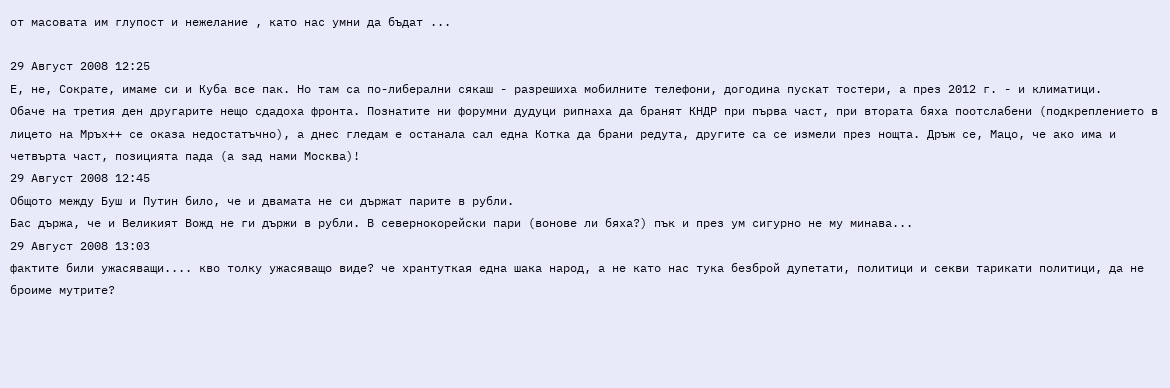от масовата им глупост и нежелание , като нас умни да бъдат ...

29 Август 2008 12:25
Е, не, Сократе, имаме си и Куба все пак. Но там са по-либерални сякаш - разрешиха мобилните телефони, догодина пускат тостери, а през 2012 г. - и климатици.
Обаче на третия ден другарите нещо сдадоха фронта. Познатите ни форумни дудуци рипнаха да бранят КНДР при първа част, при втората бяха поотслабени (подкреплението в лицето на Мръх++ се оказа недостатъчно), а днес гледам е останала сал една Котка да брани редута, другите са се измели през нощта. Дръж се, Мацо, че ако има и четвърта част, позицията пада (а зад нами Москва)!
29 Август 2008 12:45
Общото между Буш и Путин било, че и двамата не си държат парите в рубли.
Бас държа, че и Великият Вожд не ги държи в рубли. В севернокорейски пари (вонове ли бяха?) пък и през ум сигурно не му минава...
29 Август 2008 13:03
фактите били ужасяващи.... кво толку ужасяващо виде? че хрантуткая една шака народ, а не като нас тука безброй дупетати, политици и секви тарикати политици, да не броиме мутрите?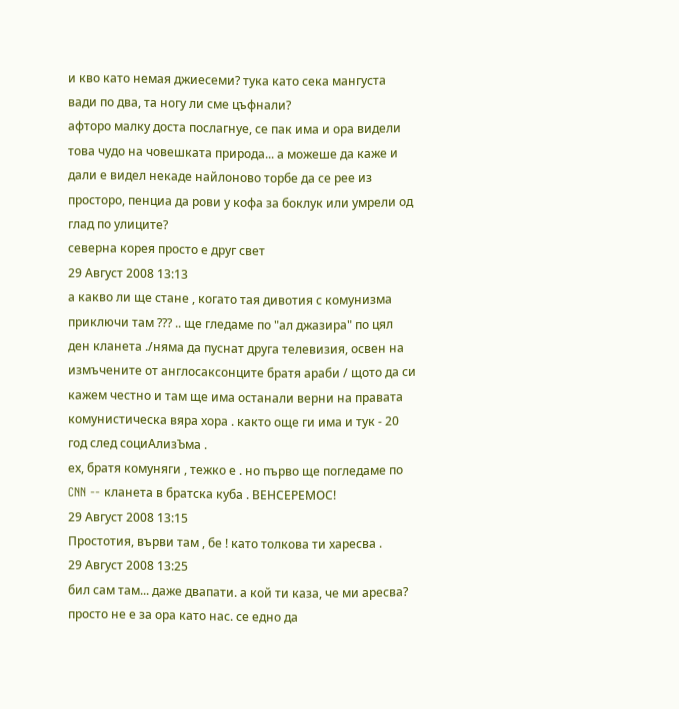и кво като немая джиесеми? тука като сека мангуста вади по два, та ногу ли сме цъфнали?
афторо малку доста послагнуе, се пак има и ора видели това чудо на човешката природа... а можеше да каже и дали е видел некаде найлоново торбе да се рее из просторо, пенциа да рови у кофа за боклук или умрели од глад по улиците?
северна корея просто е друг свет
29 Август 2008 13:13
а какво ли ще стане , когато тая дивотия с комунизма приключи там ??? .. ще гледаме по "ал джазира" по цял ден кланета ./няма да пуснат друга телевизия, освен на измъчените от англосаксонците братя араби / щото да си кажем честно и там ще има останали верни на правата комунистическа вяра хора . както още ги има и тук - 20 год след социАлизЪма .
ех, братя комуняги , тежко е . но първо ще погледаме по CNN -- кланета в братска куба . ВЕНСЕРЕМОС!
29 Август 2008 13:15
Простотия, върви там , бе ! като толкова ти харесва .
29 Август 2008 13:25
бил сам там... даже двапати. а кой ти каза, че ми аресва? просто не е за ора като нас. се едно да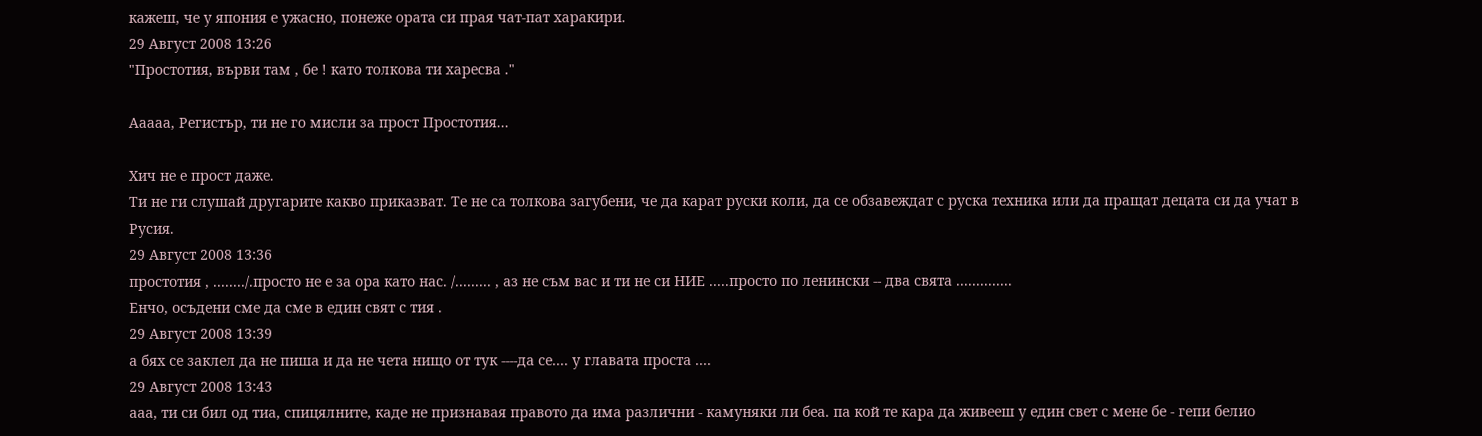кажеш, че у япония е ужасно, понеже ората си прая чат-пат харакири.
29 Август 2008 13:26
"Простотия, върви там , бе ! като толкова ти харесва ."

Ааааа, Регистър, ти не го мисли за прост Простотия...

Хич не е прост даже.
Ти не ги слушай другарите какво приказват. Те не са толкова загубени, че да карат руски коли, да се обзавеждат с руска техника или да пращат децата си да учат в Русия.
29 Август 2008 13:36
простотия , ......../.просто не е за ора като нас. /......... , аз не съм вас и ти не си НИЕ .....просто по ленински -- два свята ..............
Енчо, осъдени сме да сме в един свят с тия .
29 Август 2008 13:39
а бях се заклел да не пиша и да не чета нищо от тук ----да се.... у главата проста ....
29 Август 2008 13:43
ааа, ти си бил од тиа, спицялните, каде не признавая правото да има различни - камуняки ли беа. па кой те кара да живееш у един свет с мене бе - гепи белио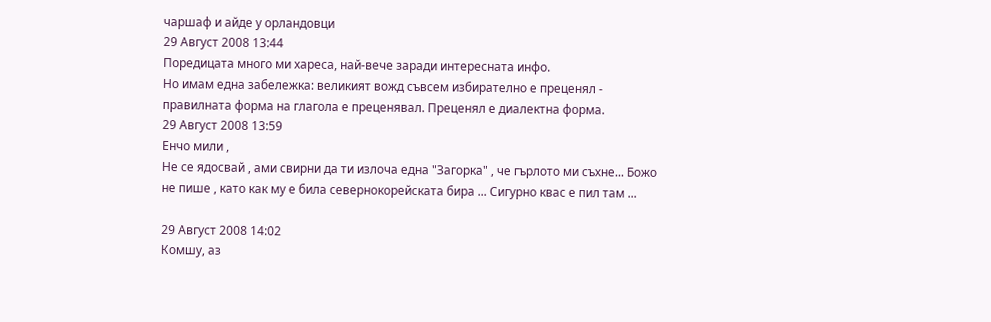чаршаф и айде у орландовци
29 Август 2008 13:44
Поредицата много ми хареса, най-вече заради интересната инфо.
Но имам една забележка: великият вожд съвсем избирателно е преценял - правилната форма на глагола е преценявал. Преценял е диалектна форма.
29 Август 2008 13:59
Енчо мили ,
Не се ядосвай , ами свирни да ти излоча една "Загорка" , че гърлото ми съхне... Божо не пише , като как му е била севернокорейската бира ... Сигурно квас е пил там ...

29 Август 2008 14:02
Комшу, аз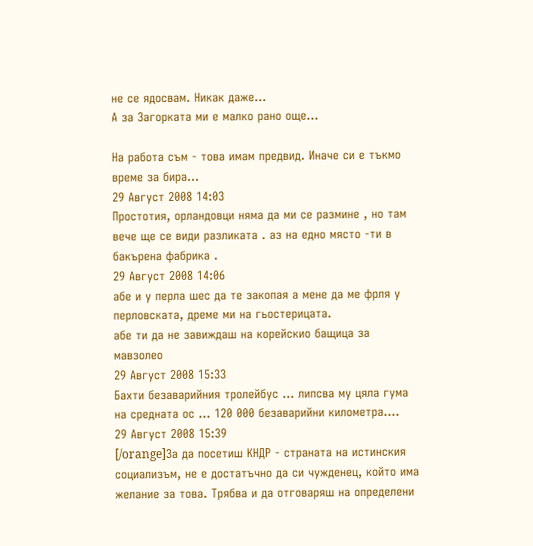не се ядосвам. Никак даже...
А за Загорката ми е малко рано още...

На работа съм - това имам предвид. Иначе си е тъкмо време за бира...
29 Август 2008 14:03
Простотия, орландовци няма да ми се размине , но там вече ще се види разликата . аз на едно място -ти в бакърена фабрика .
29 Август 2008 14:06
абе и у перла шес да те закопая а мене да ме фрля у перловската, дреме ми на гьостерицата.
абе ти да не завиждаш на корейскио бащица за мавзолео
29 Август 2008 15:33
Бахти безаварийния тролейбус ... липсва му цяла гума на средната ос ... 120 000 безаварийни километра....
29 Август 2008 15:39
[/orange]За да посетиш КНДР - страната на истинския социализъм, не е достатъчно да си чужденец, който има желание за това. Трябва и да отговаряш на определени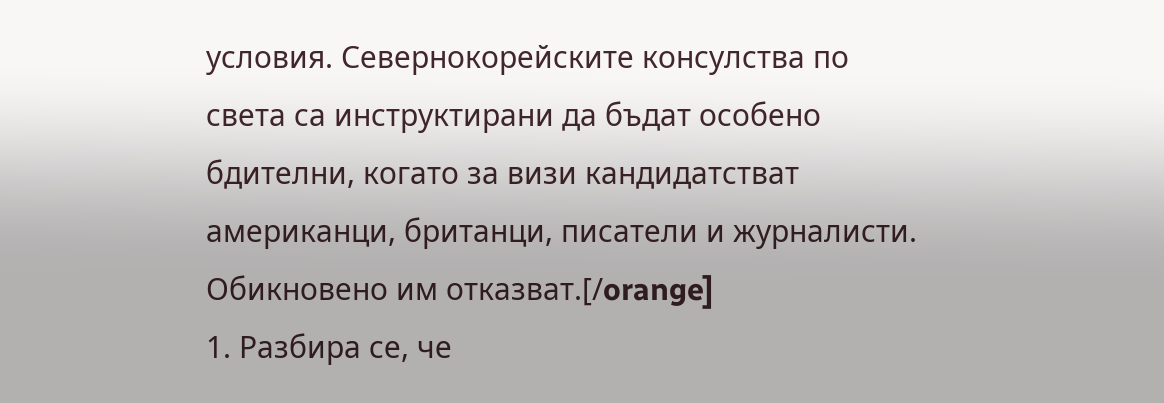условия. Севернокорейските консулства по света са инструктирани да бъдат особено бдителни, когато за визи кандидатстват американци, британци, писатели и журналисти. Обикновено им отказват.[/orange]
1. Разбира се, че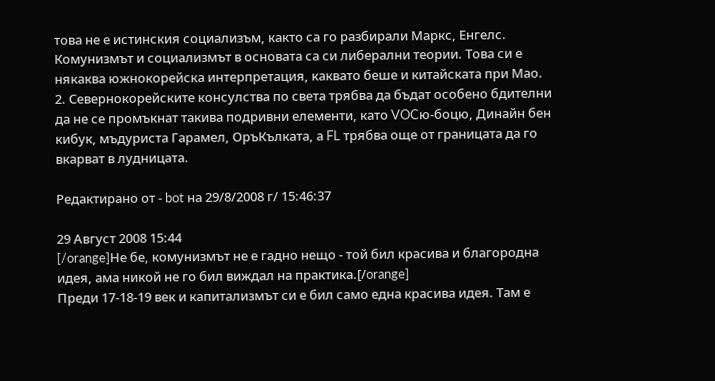това не е истинския социализъм, както са го разбирали Маркс, Енгелс. Комунизмът и социализмът в основата са си либерални теории. Това си е някаква южнокорейска интерпретация, каквато беше и китайската при Мао.
2. Севернокорейските консулства по света трябва да бъдат особено бдителни да не се промъкнат такива подривни елементи, като VOCю-боцю, Динайн бен кибук, мъдуриста Гарамел, ОръКълката, а FL трябва още от границата да го вкарват в лудницата.

Редактирано от - bot на 29/8/2008 г/ 15:46:37

29 Август 2008 15:44
[/orange]Не бе, комунизмът не е гадно нещо - той бил красива и благородна идея, ама никой не го бил виждал на практика.[/orange]
Преди 17-18-19 век и капитализмът си е бил само една красива идея. Там е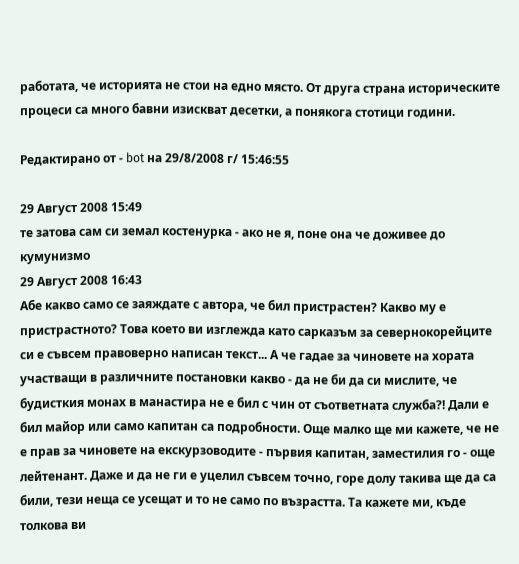работата, че историята не стои на едно място. От друга страна историческите процеси са много бавни изискват десетки, а понякога стотици години.

Редактирано от - bot на 29/8/2008 г/ 15:46:55

29 Август 2008 15:49
те затова сам си земал костенурка - ако не я, поне она че доживее до кумунизмо
29 Август 2008 16:43
Абе какво само се заяждате с автора, че бил пристрастен? Какво му е пристрастното? Това което ви изглежда като сарказъм за севернокорейците си е съвсем правоверно написан текст... А че гадае за чиновете на хората участващи в различните постановки какво - да не би да си мислите, че будисткия монах в манастира не е бил с чин от съответната служба?! Дали е бил майор или само капитан са подробности. Още малко ще ми кажете, че не е прав за чиновете на екскурзоводите - първия капитан, заместилия го - още лейтенант. Даже и да не ги е уцелил съвсем точно, горе долу такива ще да са били, тези неща се усещат и то не само по възрастта. Та кажете ми, къде толкова ви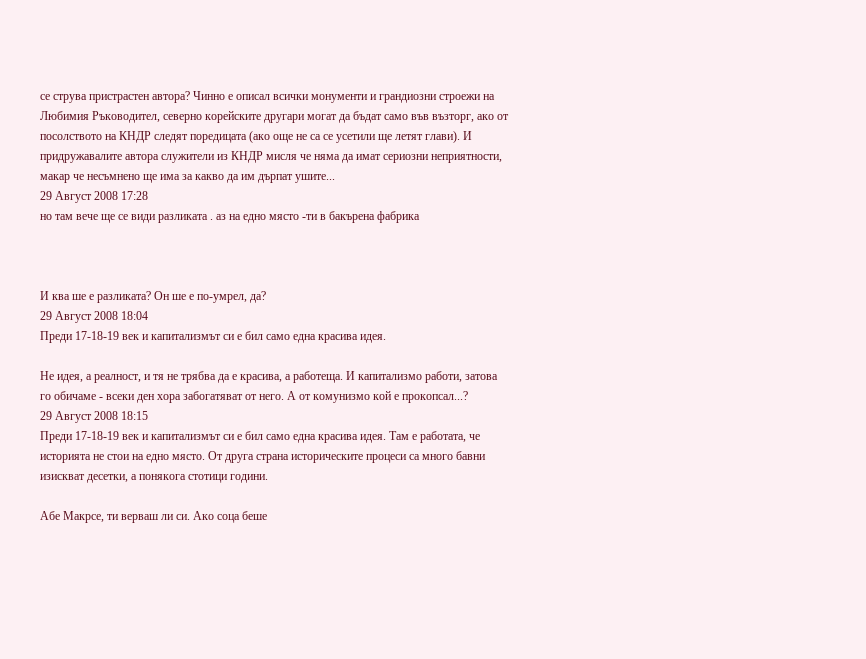се струва пристрастен автора? Чинно е описал всички монументи и грандиозни строежи на Любимия Ръководител, северно корейските другари могат да бъдат само във възторг, ако от посолството на КНДР следят поредицата (ако още не са се усетили ще летят глави). И придружавалите автора служители из КНДР мисля че няма да имат сериозни неприятности, макар че несъмнено ще има за какво да им дърпат ушите...
29 Август 2008 17:28
но там вече ще се види разликата . аз на едно място -ти в бакърена фабрика



И ква ше е разликата? Он ше е по-умрел, да?
29 Август 2008 18:04
Преди 17-18-19 век и капитализмът си е бил само една красива идея.

Не идея, а реалност, и тя не трябва да е красива, а работеща. И капитализмо работи, затова го обичаме - всеки ден хора забогатяват от него. А от комунизмо кой е прокопсал...?
29 Август 2008 18:15
Преди 17-18-19 век и капитализмът си е бил само една красива идея. Там е работата, че историята не стои на едно място. От друга страна историческите процеси са много бавни изискват десетки, а понякога стотици години.

Абе Макрсе, ти верваш ли си. Ако соца беше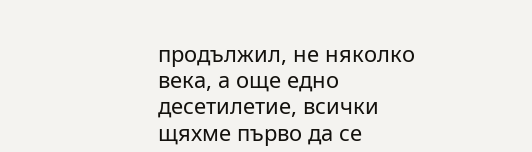продължил, не няколко века, а още едно десетилетие, всички щяхме първо да се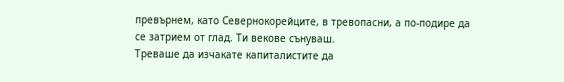превърнем, като Севернокорейците, в тревопасни, а по-подире да се затрием от глад. Ти векове сънуваш.
Треваше да изчакате капиталистите да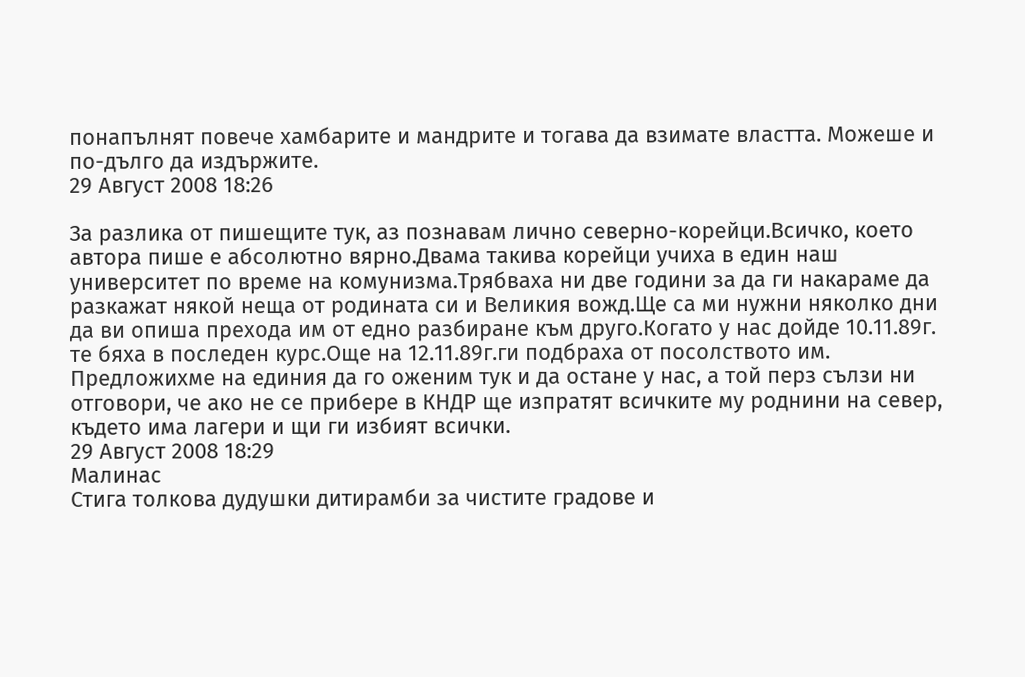понапълнят повече хамбарите и мандрите и тогава да взимате властта. Можеше и по-дълго да издържите.
29 Август 2008 18:26

За разлика от пишещите тук, аз познавам лично северно-корейци.Всичко, което автора пише е абсолютно вярно.Двама такива корейци учиха в един наш университет по време на комунизма.Трябваха ни две години за да ги накараме да разкажат някой неща от родината си и Великия вожд.Ще са ми нужни няколко дни да ви опиша прехода им от едно разбиране към друго.Когато у нас дойде 10.11.89г. те бяха в последен курс.Още на 12.11.89г.ги подбраха от посолството им. Предложихме на единия да го оженим тук и да остане у нас, а той перз сълзи ни отговори, че ако не се прибере в КНДР ще изпратят всичките му роднини на север, където има лагери и щи ги избият всички.
29 Август 2008 18:29
Малинас
Стига толкова дудушки дитирамби за чистите градове и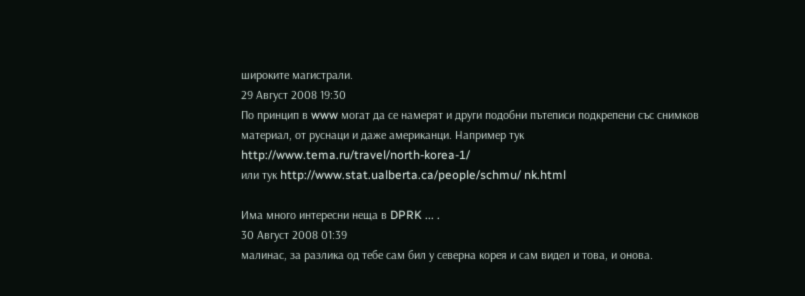широките магистрали.
29 Август 2008 19:30
По принцип в www могат да се намерят и други подобни пътеписи подкрепени със снимков материал, от руснаци и даже американци. Например тук http://www.tema.ru/travel/north-korea-1/
или тук http://www.stat.ualberta.ca/people/schmu/ nk.html

Има много интересни неща в DPRK ... .
30 Август 2008 01:39
малинас, за разлика од тебе сам бил у северна корея и сам видел и това, и онова.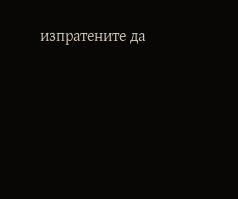изпратените да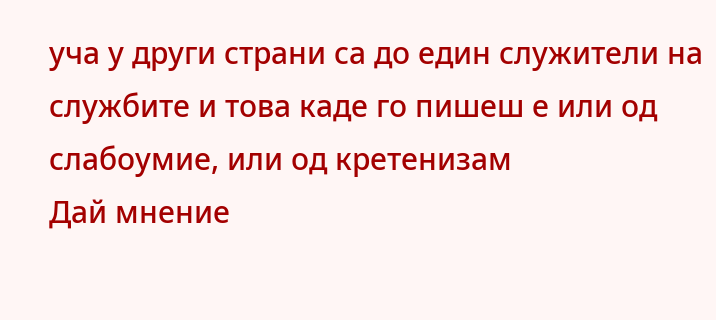уча у други страни са до един служители на службите и това каде го пишеш е или од слабоумие, или од кретенизам
Дай мнение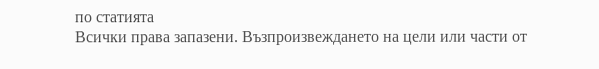по статията
Всички права запазени. Възпроизвеждането на цели или части от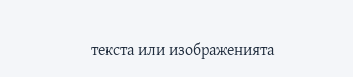текста или изображенията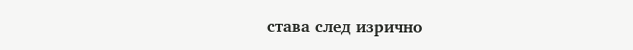става след изрично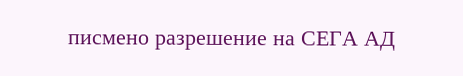писмено разрешение на СЕГА АД